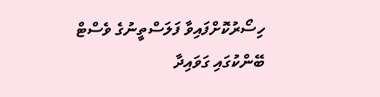ހިސޯރުކޮށްފައިވާ ފަލަސްތީނުގެ ވެސްޓް ބޭންކުގައި ގަވައިދާ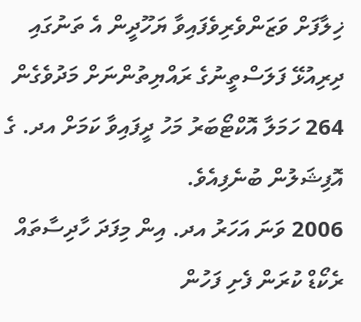ޚިލާފަށް ވަޒަންވެރިވެފައިވާ ޔަހޫދީން އެ ތަނުގައި ދިރިއުޅޭ ފަލަސްތީނުގެ ރައްޔިތުންނަށް މަދުވެގެން 264 ހަމަލާ އޮކްޓޯބަރު މަހު ދީފައިވާ ކަމަށް އދ. ގެ އޮފިޝަލުން ބުނެފިއެވެ.
2006 ވަނަ އަހަރު އދ. އިން މިފަދަ ހާދިސާތައް ރެކޯޑް ކުރަން ފެށި ފަހުން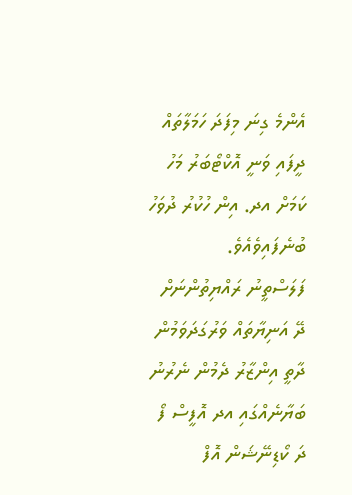އެންމެ ގިނަ މިފަދަ ހަމަލާތައް ދީފައި ވަނީ އޮކްޓޯބަރު މަހު ކަމަށް އދ. އިން ހުކުރު ދުވަހު ބުނެފައިވެއެވެ.
ފަލަސްތީނު ރައްޔިތުންނަށް ދޭ އަނިޔާތައް ވަރުގަދަވަމުން ދާތީ އިންޒާރު ދެމުން ނެރުނު ބަޔާނެއްގައި އދ އޮފީސް ފޯ ދަ ކޯޑިނޭޝަން އޮފް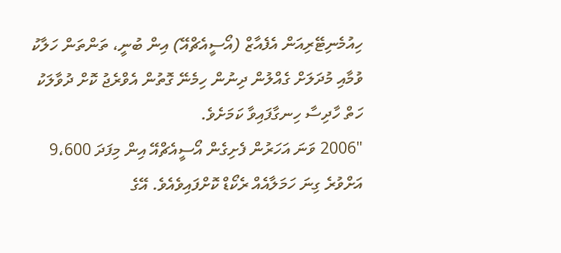ހިއުމެނިޓޭރިއަން އެފެއާޒް (އޯސީއެޗްއޭ) އިން ބުނީ، ތަންތަން ހަލާކު ވުމާއި މުދަލަށް ގެއްލުން ދިނުން ހިމެނޭ ގޮތުން އެވްރެޖު ކޮށް ދުވާލަކު ހަތް ހާދިސާ ހިނގާފައިވާ ކަމަށެވެ.
"2006 ވަނަ އަހަރުން ފެށިގެން އޯސީއެޗްއޭ އިން މިފަދަ 9،600 އަށްވުރެ ގިނަ ހަމަލާއެއް ރެކޯޑް ކޮށްފައިވެއެވެ. އޭގެ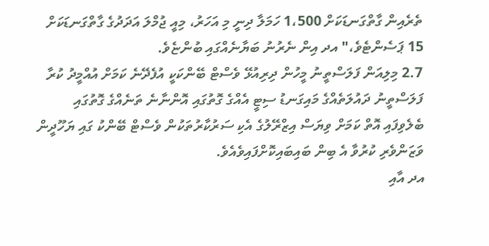ތެރެއިން ގާތްގަނޑަކަށް 1،500 ހަމަލާ ދިނީ މި އަހަރު، މިއީ ޖުމްލަ އަދަދުގެ ގާތްގަނޑަކަށް 15 ޕަސެންޓެވެ،" އދ އިން ނެރުނު ބަޔާނެއްގައި ބުންޏެވެ.
2.7 މިލިއަން ފަލަސްތީނު މީހުން ދިރިއުޅޭ ވެސްޓް ބޭންކަކީ އުފެދޭނެ ކަމަށް އުއްމީދު ކުރާ ފަލަސްތީނު ދައުލަތެއްގެ މައިގަނޑު ސިޓީ އެއްގެ ގޮތުގައި އޮންނާނެ ތަނެއްގެ ގޮތުގައި ބެލެވިފައި އޮތް ކަމަށް ވިޔަސް އިޒްރޭލުގެ އެކި ސަރުކާރުތަކުން ވެސްޓް ބޭންކު ގައި ޔަހޫދީން ވަޒަންވެރި ކުރުވާ އެ ބިން ބައިބައިކޮށްފައިވެއެވެ.
އދ އާއި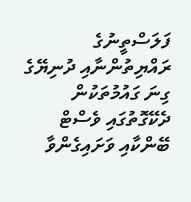ފަލަސްތީނުގެ ރައްޔިތުންނާއި ދުނިޔޭގެ ގިނަ ގައުމުތަކުން ދެކޭގޮތުގައި ވެސްޓް ބޭންކާއި ވަށައިގެންވާ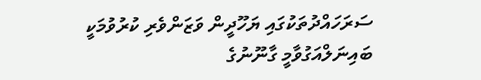ސަރަހައްދުތަކުގައި ޔަހޫދީން ވަޒަންވެރި ކުރުވުމަކީ ބައިނަލްއަގުވާމީ ގާނޫނުގެ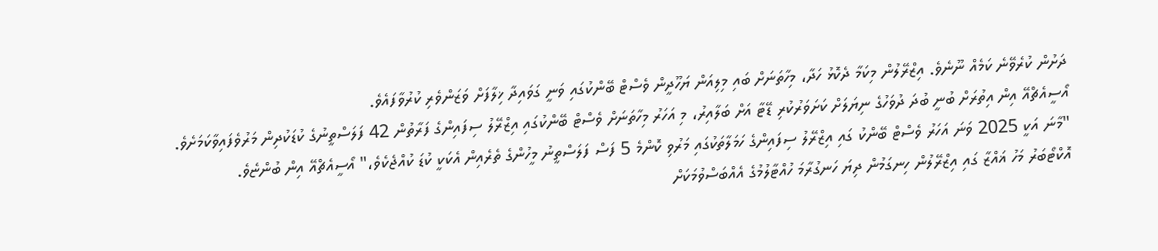ދަށުން ކުރެވޭނެ ކަމެއް ނޫނެވެ. އިޒްރޭލުން މިކަމާ ދެކޮޅު ހަދާ، މިހާތަނަށް ބައި މިލިއަން ޔަހޫދީން ވެސްޓް ބޭންކުގައި ވަނީ ގަވައިދާ ޚިލާފަށް ވަޒަންވެރި ކުރުވާފައެވެ.
އޯސީއެޗްއޭ އިން އިތުރަށް ބުނީ ބުދަ ދުވަހުގެ ނިޔަލަށް ކަށަވަރުކުރި ޑޭޓާ އަށް ބަލާއިރު، މި އަހަރު މިހާތަނަށް ވެސްޓް ބޭންކުގައި އިޒްރޭލު ސިފައިންގެ ފަރާތުން 42 ފަލަސްތީނުގެ ކުޑަކުދިން މަރުވެފައިވާކަމަށެވެ.
"މާނަ އަކީ 2025 ވަނަ އަހަރު ވެސްޓް ބޭންކު ގައި އިޒްރޭލު ސިފައިންގެ ހަމަލާތަކުގައި މަރުވި ކޮންމެ 5 ފަސް ފަލަސްތީނު މީހުންގެ ތެރެއިން އެކަކީ ކުޑަ ކުއްޖެކެވެ،" އޯސީއެޗްއޭ އިން ބުންޏެވެ.
އޮކްޓޯބަރު މަހު ޣައްޒާ ގައި އިޒްރޭލުން ހިނގަމުން ދިޔަ ހަނގުރާމަ ހުއްޓާލުމުގެ އެއްބަސްވުމަކަށް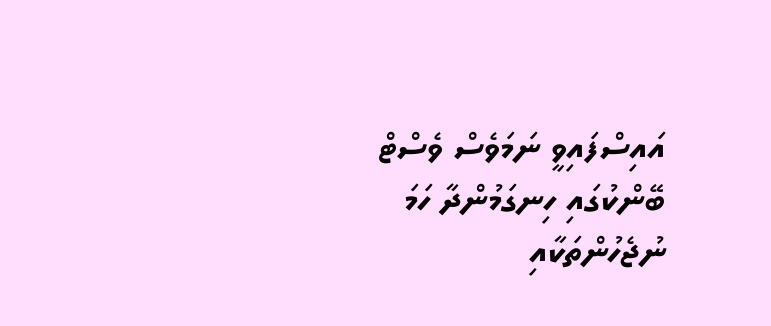އައިސްފައިވީ ނަމަވެސް ވެސްޓް ބޭންކުގައި ހިނގަމުންދާ ހަމަ ނުޖެހުންތަކާއި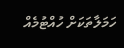ހަމަލާތަކަށް ހުއްޓުމެއް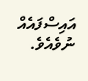އައިސްފައެއް ނުވެއެވެ.